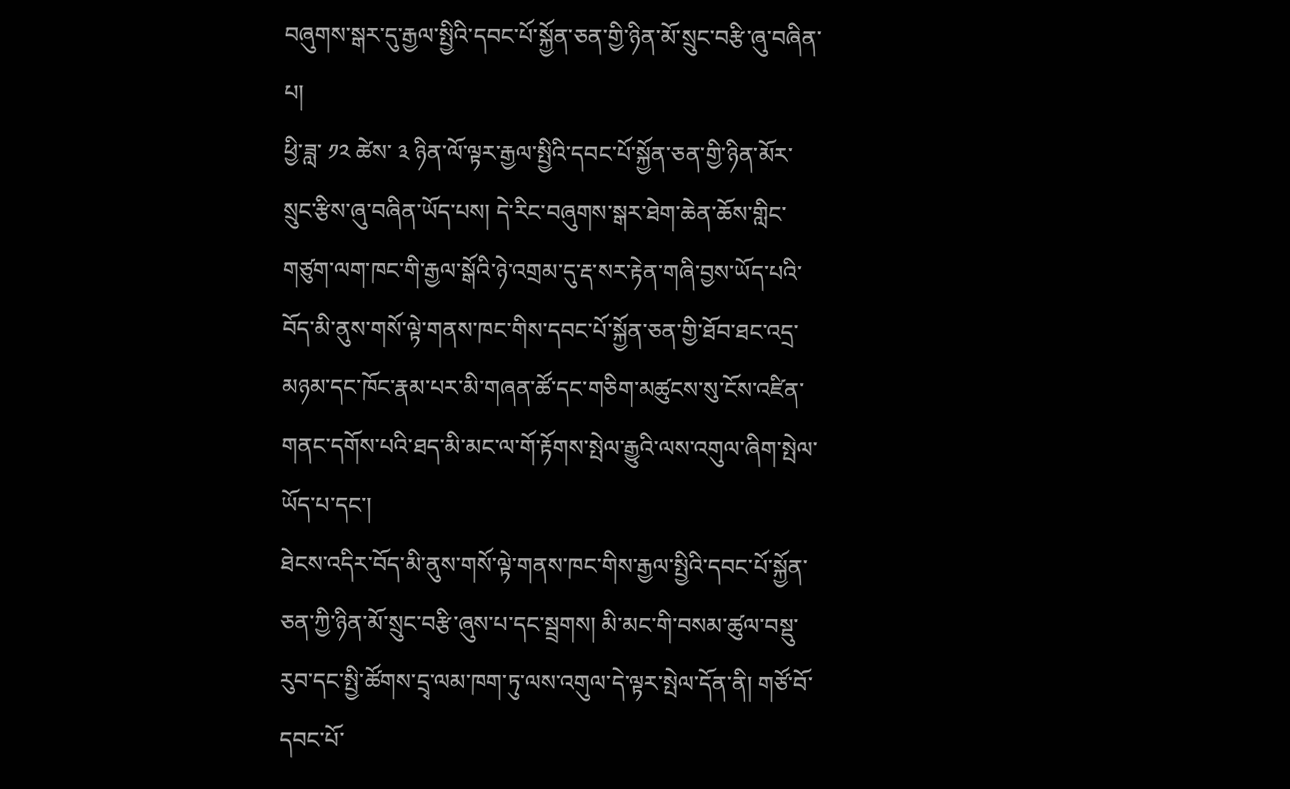བཞུགས་སྒར་དུ་རྒྱལ་སྤྱིའི་དབང་པོ་སྐྱོན་ཅན་གྱི་ཉིན་མོ་སྲུང་བརྩི་ཞུ་བཞིན་པ།
ཕྱི་ཟླ་ ༡༢ ཚེས་ ༣ ཉིན་ལོ་ལྟར་རྒྱལ་སྤྱིའི་དབང་པོ་སྐྱོན་ཅན་གྱི་ཉིན་མོར་སྲུང་རྩིས་ཞུ་བཞིན་ཡོད་པས། དེ་རིང་བཞུགས་སྒར་ཐེག་ཆེན་ཆོས་གླིང་གཙུག་ལག་ཁང་གི་རྒྱལ་སྒོའི་ཉེ་འགྲམ་དུ་རྡ་སར་རྟེན་གཞི་བྱས་ཡོད་པའི་བོད་མི་ནུས་གསོ་ལྟེ་གནས་ཁང་གིས་དབང་པོ་སྐྱོན་ཅན་གྱི་ཐོབ་ཐང་འདྲ་མཉམ་དང་ཁོང་རྣམ་པར་མི་གཞན་ཚོ་དང་གཅིག་མཚུངས་སུ་ངོས་འཛིན་གནང་དགོས་པའི་ཐད་མི་མང་ལ་གོ་རྟོགས་སྤེལ་རྒྱུའི་ལས་འགུལ་ཞིག་སྤེལ་ཡོད་པ་དང་།
ཐེངས་འདིར་བོད་མི་ནུས་གསོ་ལྟེ་གནས་ཁང་གིས་རྒྱལ་སྤྱིའི་དབང་པོ་སྐྱོན་ཅན་ཀྱི་ཉིན་མོ་སྲུང་བརྩི་ཞུས་པ་དང་སྦྲགས། མི་མང་གི་བསམ་ཚུལ་བསྡུ་རུབ་དང་སྤྱི་ཚོགས་དྲྭ་ལམ་ཁག་ཏུ་ལས་འགུལ་དེ་ལྟར་སྤེལ་དོན་ནི། གཙོ་བོ་དབང་པོ་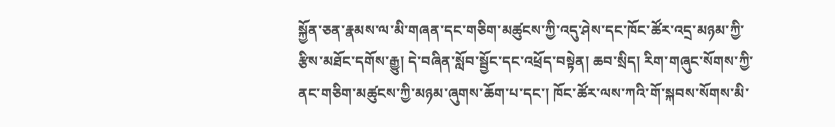སྐྱོན་ཅན་རྣམས་ལ་མི་གཞན་དང་གཅིག་མཚུངས་ཀྱི་འདུ་ཤེས་དང་ཁོང་ཚོར་འདྲ་མཉམ་ཀྱི་རྩིས་མཐོང་དགོས་རྒྱུ། དེ་བཞིན་སློབ་སྦྱོང་དང་འཕྲོད་བསྟེན། ཆབ་སྲིད། རིག་གཞུང་སོགས་ཀྱི་ནང་གཅིག་མཚུངས་ཀྱི་མཉམ་ཞུགས་ཆོག་པ་དང་། ཁོང་ཚོར་ལས་ཀའི་གོ་སྐབས་སོགས་མི་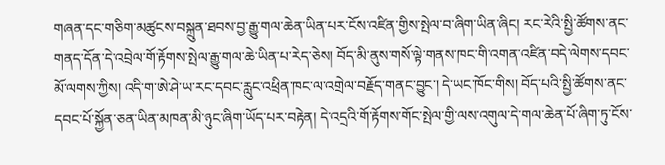གཞན་དང་གཅིག་མཚུངས་བསྐྲུན་ཐབས་བྱ་རྒྱུ་གལ་ཆེན་ཡིན་པར་ངོས་འཛིན་གྱིས་སྤེལ་བ་ཞིག་ཡིན་ཞིང། རང་རེའི་སྤྱི་ཚོགས་ནང་གནད་དོན་དེ་འབྲེལ་གོ་རྟོགས་སྤེལ་རྒྱུ་གལ་ཆེ་ཡིན་པ་རེད་ཅེས། བོད་མི་ནུས་གསོ་ལྟེ་གནས་ཁང་གི་འགན་འཛིན་བདེ་ལེགས་དབང་མོ་ལགས་ཀྱིས། འདི་ག་ཨེ་ཤེ་ཡ་རང་དབང་རླུང་འཕྲིན་ཁང་ལ་འགྲེལ་བརྗོད་གནང་བྱུང་། དེ་ཡང་ཁོང་གིས། བོད་པའི་སྤྱི་ཚོགས་ནང་དབང་པོ་སྐྱོན་ཅན་ཡིན་མཁན་མི་ཉུང་ཞིག་ཡོད་པར་བརྟེན། དེ་འདྲའི་གོ་རྟོགས་གོང་སྤེལ་གྱི་ལས་འགུལ་དེ་གལ་ཆེན་པོ་ཞིག་ཏུ་ངོས་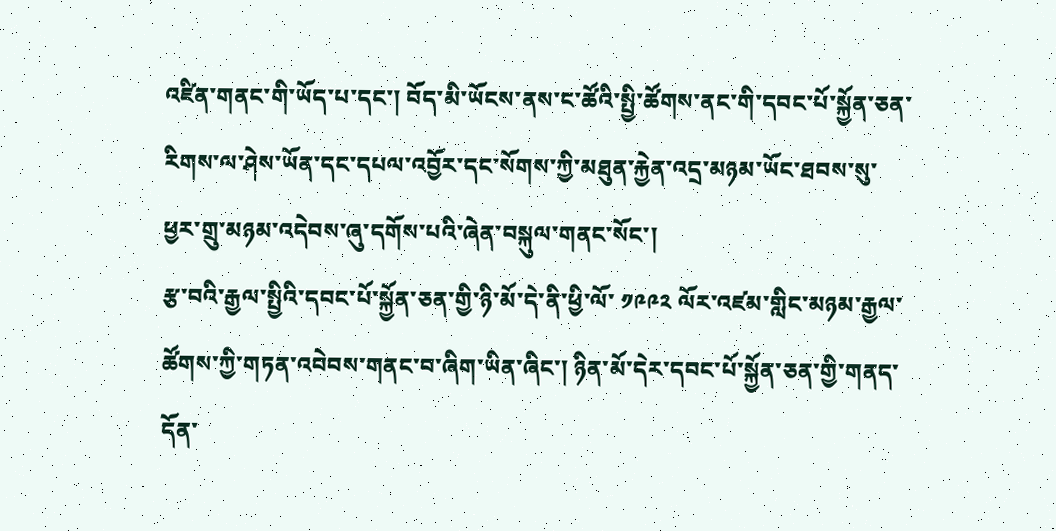འཛིན་གནང་གི་ཡོད་པ་དང་། བོད་མི་ཡོངས་ནས་ང་ཚོའི་སྤྱི་ཚོགས་ནང་གི་དབང་པོ་སྐྱོན་ཅན་རིགས་ལ་ཤེས་ཡོན་དང་དཔལ་འབྱོར་དང་སོགས་ཀྱི་མཐུན་རྐྱེན་འདྲ་མཉམ་ཡོང་ཐབས་སུ་ཕྱར་གྲུ་མཉམ་འདེབས་ཞུ་དགོས་པའི་ཞེན་བསྐུལ་གནང་སོང་།
རྩ་བའི་རྒྱལ་སྤྱིའི་དབང་པོ་སྐྱོན་ཅན་གྱི་ཉི་མོ་དེ་ནི་ཕྱི་ལོ་ ༡༩༩༢ ལོར་འཛམ་གླིང་མཉམ་རྒྱལ་ཚོགས་ཀྱི་གཏན་འབེབས་གནང་བ་ཞིག་ཡིན་ཞིང་། ཉིན་མོ་དེར་དབང་པོ་སྐྱོན་ཅན་གྱི་གནད་དོན་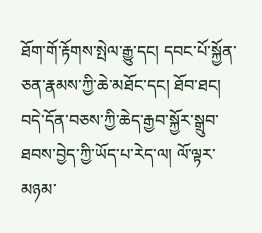ཐོག་གོ་རྟོགས་སྤེལ་རྒྱུ་དང། དབང་པོ་སྐྱོན་ཅན་རྣམས་ཀྱི་ཆེ་མཐོང་དང། ཐོབ་ཐང། བདེ་དོན་བཅས་ཀྱི་ཆེད་རྒྱབ་སྐྱོར་སྒྲུབ་ཐབས་བྱེད་ཀྱི་ཡོད་པ་རེད་ལ། ལོ་ལྟར་མཉམ་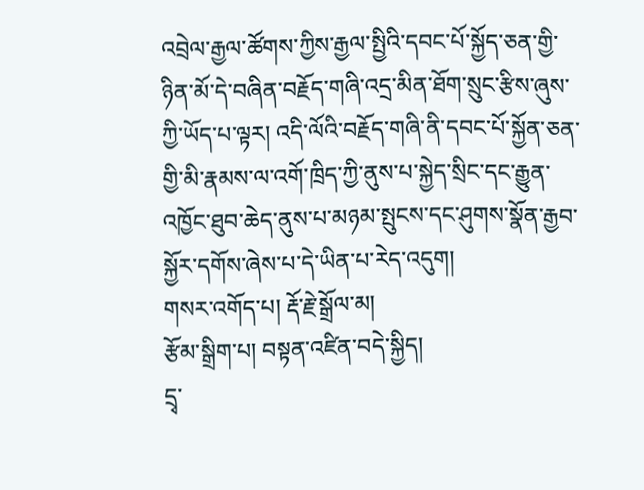འབྲེལ་རྒྱལ་ཚོགས་ཀྱིས་རྒྱལ་སྤྱིའི་དབང་པོ་སྐྱོད་ཅན་གྱི་ཉིན་མོ་དེ་བཞིན་བརྗོད་གཞི་འདྲ་མིན་ཐོག་སྲུང་རྩིས་ཞུས་ཀྱི་ཡོད་པ་ལྟར། འདི་ལོའི་བརྗོད་གཞི་ནི་དབང་པོ་སྐྱོན་ཅན་གྱི་མི་རྣམས་ལ་འགོ་ཁྲིད་ཀྱི་ནུས་པ་སྐྱེད་སྲིང་དང་རྒྱུན་འཁྱོང་ཐུབ་ཆེད་ནུས་པ་མཉམ་སྤུངས་དང་ཤུགས་སྣོན་རྒྱབ་སྐྱོར་དགོས་ཞེས་པ་དེ་ཡིན་པ་རེད་འདུག།
གསར་འགོད་པ། རྡོ་རྗེ་སྒྲོལ་མ།
རྩོམ་སྒྲིག་པ། བསྟན་འཛིན་བདེ་སྐྱིད།
དྲྭ་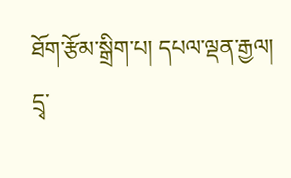ཐོག་རྩོམ་སྒྲིག་པ། དཔལ་ལྡན་རྒྱལ།
དྲྭ་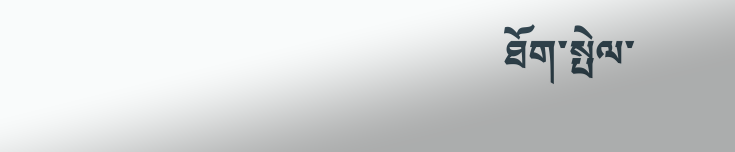ཐོག་སྤེལ་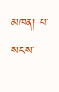མཁན། པ་སངས་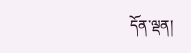དོན་ལྡན།